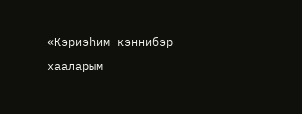«Кэриэhим кэннибэр хааларым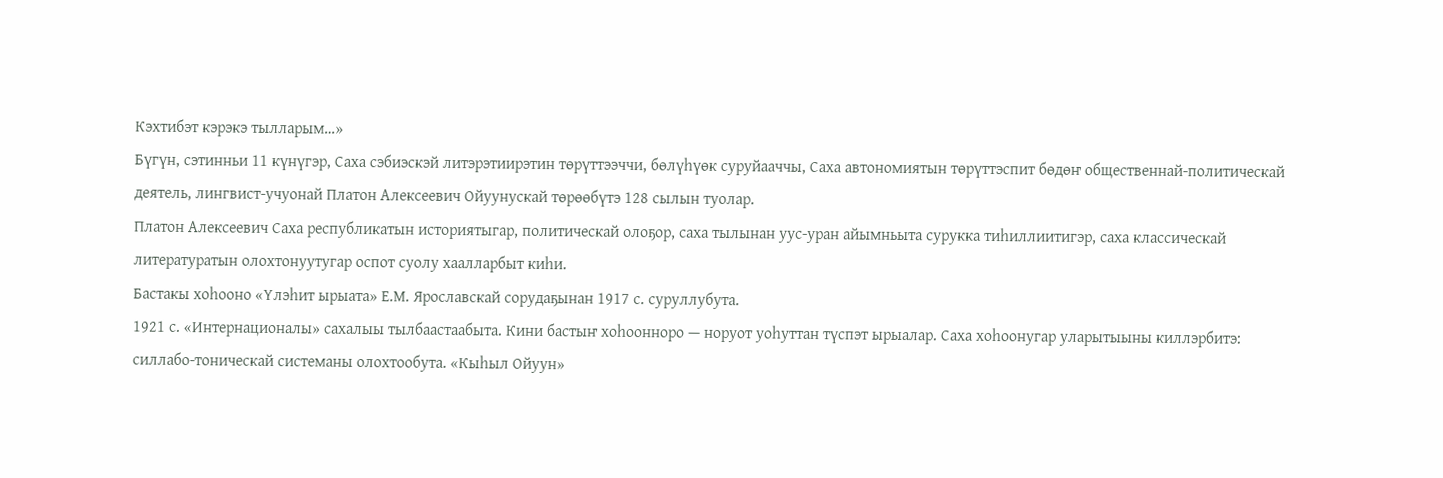Кэхтибэт кэрэкэ тылларым…»
Бүгүн, сэтинньи 11 күнүгэр, Саха сэбиэскэй литэрэтиирэтин төрүттээччи, бөлүhүөк суруйааччы, Саха автономиятын төрүттэспит бөдөҥ общественнай-политическай деятель, лингвист-учуонай Платон Алексеевич Ойуунускай төрөөбүтэ 128 сылын туолар.
Платон Алексеевич Саха республикатын историятыгар, политическай олоҕор, саха тылынан уус-уран айымньыта сурукка тиһиллиитигэр, саха классическай литературатын олохтонуутугар оспот суолу хаалларбыт киһи.
Бастакы хоһооно «Үлэһит ырыата» Е.М. Ярославскай сорудаҕынан 1917 с. суруллубута.
1921 с. «Интернационалы» сахалыы тылбаастаабыта. Кини бастыҥ хоһоонноро — норуот уоһуттан түспэт ырыалар. Саха хоһоонугар уларытыыны киллэрбитэ: силлабо-тоническай системаны олохтообута. «Кыһыл Ойуун»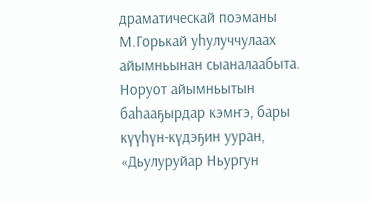драматическай поэманы М.Горькай уһулуччулаах айымньынан сыаналаабыта.
Норуот айымньытын баһааҕырдар кэмҥэ, бары күүһүн-күдэҕин ууран, «Дьулуруйар Ньургун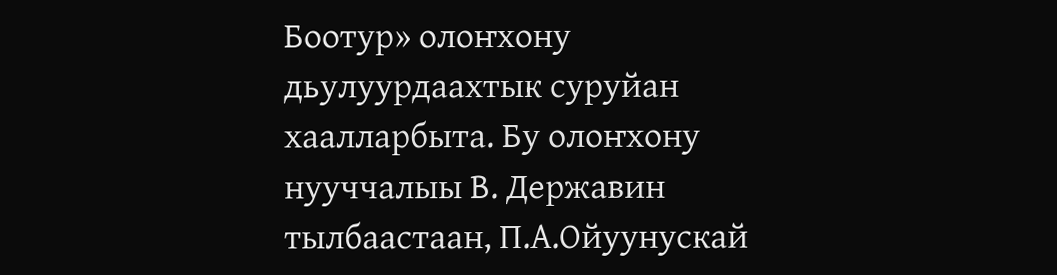Боотур» олоҥхону дьулуурдаахтык суруйан хаалларбыта. Бу олоҥхону нууччалыы В. Державин тылбаастаан, П.А.Ойуунускай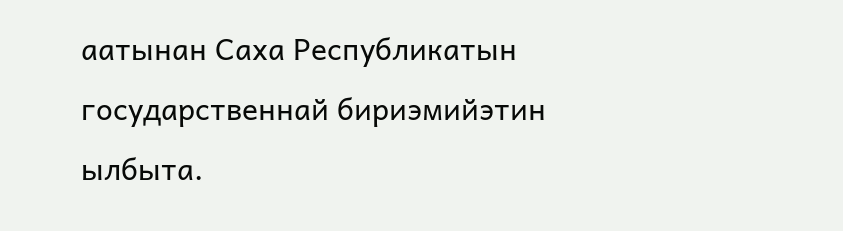аатынан Саха Республикатын государственнай бириэмийэтин ылбыта.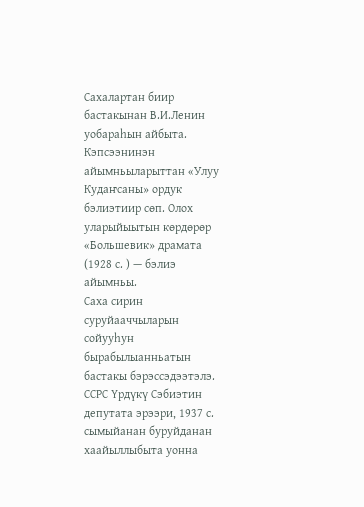Сахалартан биир бастакынан В.И.Ленин уобараһын айбыта.
Кэпсээнинэн айымньыларыттан «Улуу Кудаҥсаны» ордук бэлиэтиир сөп. Олох уларыйыытын көрдөрөр «Большевик» драмата (1928 с. ) — бэлиэ айымньы.
Саха сирин суруйааччыларын сойууһун бырабылыанньатын бастакы бэрэссэдээтэлэ.
ССРС Үрдүкү Сэбиэтин депутата эрээри, 1937 с. сымыйанан буруйданан хаайыллыбыта уонна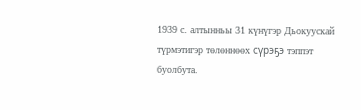1939 с. алтынньы 31 күнүгэр Дьокуускай түрмэтигэр төлөннөөх сүрэҕэ тэппэт буолбута.